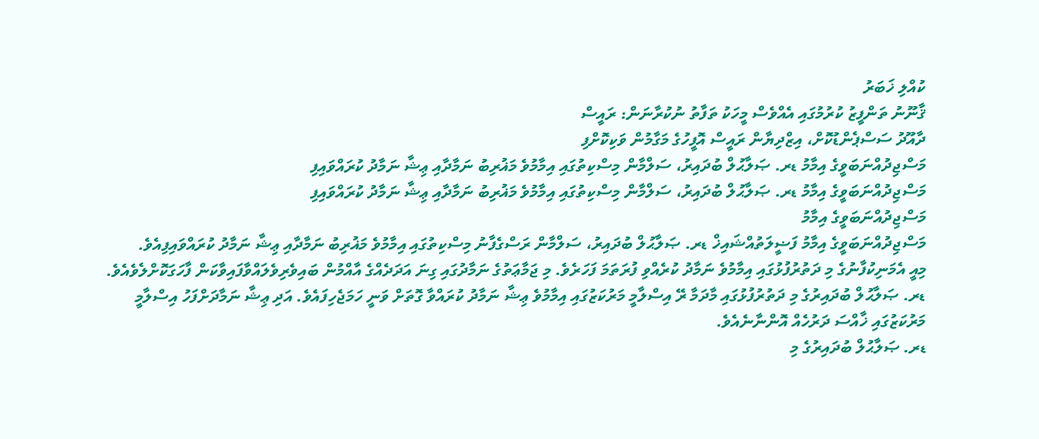ކުއްލި ޚަބަރު
ޤާނޫނު ތަންފީޒު ކުރުމުގައި އެއްވެސް މީހަކު ތަފާތު ނުކުރާނަން: ރައީސް
ދާއޫދު ސަސްޕެންޑުކޮށް، އިޒްދިޔާން ރައީސް އޮފީހުގެ މަގާމުން ވަކިކޮށްފި
މަސްޖިދުއްނަބަވީގެ އިމާމު ޑރ. ޞަލާޙުލް ބުދައިރު، ސަލްމާން މިސްކިތުގައި އިމާމުވެ މަޣުރިބު ނަމާދާއި ޢިޝާ ނަމާދު ކުރައްވައިފި
މަސްޖިދުއްނަބަވީގެ އިމާމު ޑރ. ޞަލާޙުލް ބުދައިރު، ސަލްމާން މިސްކިތުގައި އިމާމުވެ މަޣުރިބު ނަމާދާއި ޢިޝާ ނަމާދު ކުރައްވައިފި
މަސްޖިދުއްނަބަވީގެ އިމާމު
މަސްޖިދުއްނަބަވީގެ އިމާމު ފަޟީލަތުއްޝައިޚް ޑރ. ޞަލާޙުލް ބުދައިރު، ސަލްމާން ރަސްގެފާނު މިސްކިތުގައި އިމާމުވެ މަޣުރިބު ނަމާދާއި ޢިޝާ ނަމާދު ކުރައްވައިފިއެވެ.
މިއީ އެމަނިކުފާނުގެ މި ދަތުރުފުޅުގައި އިމާމުވެ ނަމާދު ކުރެއްވި ފުރަތަމަ ފަހަރެވެ. މި ޖަމާޢަތުގެ ނަމާދުގައި ގިނަ އަދަދެއްގެ އާއްމުން ބައިވެރިވެލައްވާފައިވާކަން ފާހަގަކޮށްލެވެއެވެ.
ޑރ. ޞަލާޙުލް ބުދައިރުގެ މި ދަތުރުފުޅުގައި މާދަމާ ރޭ އިސްލާމީ މަރުކަޒުގައި އިމާމުވެ ޢިޝާ ނަމާދު ކުރައްވާ ގޮތަށް ވަނީ ހަމަޖެހިފައެވެ. އަދި ޢިޝާ ނަމާދަށްފަހު އިސްލާމީ މަރުކަޒުގައި ޚާއްސަ ދަރުހެއް އޮންނާނެއެވެ.
ޑރ. ޞަލާޙުލް ބުދައިރުގެ މި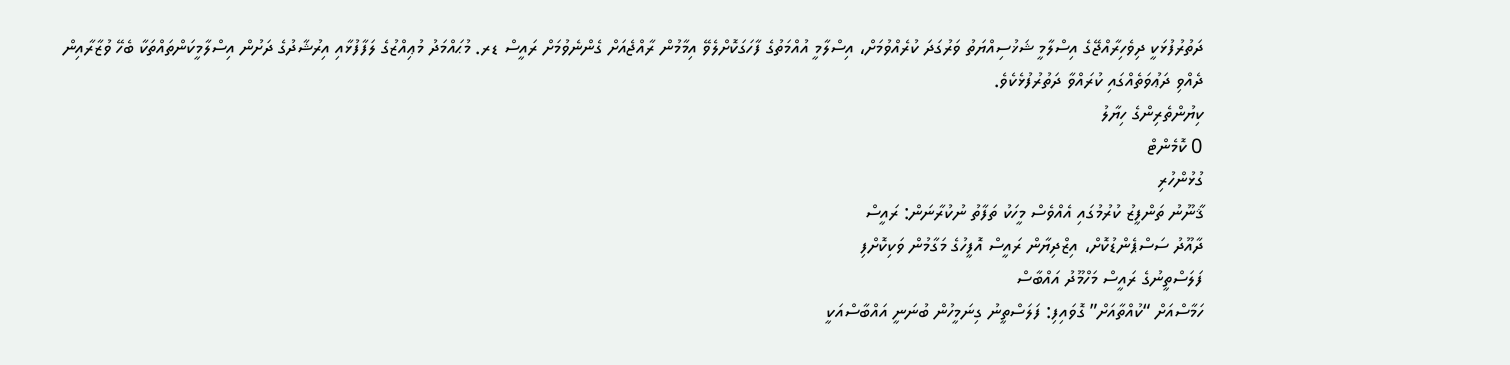ދަތުރުފުޅަކީ ދިވެހިރާއްޖޭގެ އިސްލާމީ ޝަޚުސިއްޔަތު ވަރުގަދަ ކުރެއްވުމަށް، އިސްލާމީ އުއްމަތުގެ ފާހަގަކޮށްލެވޭ އިމާމުން ރާއްޖެއަށް ގެންނެވުމަށް ރައީސް ޑރ. މުޙައްމަދު މުޢިއްޒުގެ ލަފާފުޅާއި އިރުޝާދުގެ ދަށުން އިސްލާމީކަންތައްތަކާ ބެހޭ ވުޒާރާއިން ދެއްވި ދަޢުވަތެއްގައި ކުރައްވާ ދަތުރުފުޅެކެވެ.
ކިޔުންތެރިންގެ ހިޔާލު
0 ކޮމެންޓް
ގުޅުންހުރި
ޤާނޫނު ތަންފީޒު ކުރުމުގައި އެއްވެސް މީހަކު ތަފާތު ނުކުރާނަން: ރައީސް
ދާއޫދު ސަސްޕެންޑުކޮށް، އިޒްދިޔާން ރައީސް އޮފީހުގެ މަގާމުން ވަކިކޮށްފި
ފަލަސްތީނުގެ ރައީސް މަހްމޫދު އައްބާސް
ހަމާސްއަށް “ކުއްތާއަށް” ގޮވައިފި: ފަލަސްތީނު ގިނަމީހުން ބުނަނީ އައްބާސްއަކީ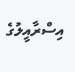އިސްރާއީލުގެ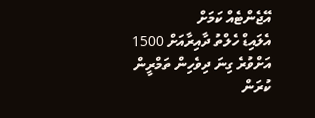އޭޖެންޓެއް ކަމަށް
އެލައިޑް ހެލްތު ދާއިރާއަށް 1500 އަށްވުރެ ގިނަ ދިވެހިން ތަމްރީން ކުރަން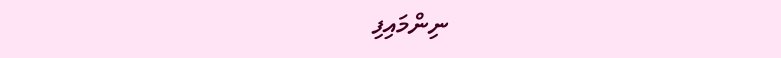ނިންމައިފި